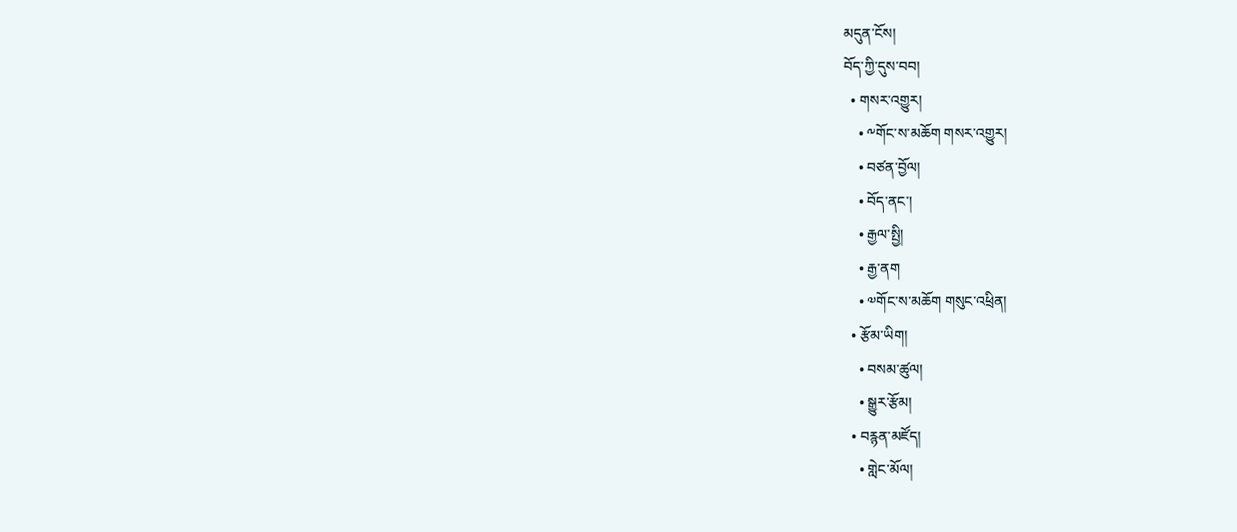མདུན་ངོས།
བོད་ཀྱི་དུས་བབ།
  • གསར་འགྱུར།
    • ༸གོང་ས་མཆོག གསར་འགྱུར།
    • བཙན་བྱོལ།
    • བོད་ནང་།
    • རྒྱལ་སྤྱི།
    • རྒྱ་ནག
    • ༧གོང་ས་མཆོག གསུང་འཕྲིན།
  • རྩོམ་ཡིག།
    • བསམ་ཚུལ།
    • སྒྱུར་རྩོམ།
  • བརྙན་མཛོད།
    • གླེང་མོལ།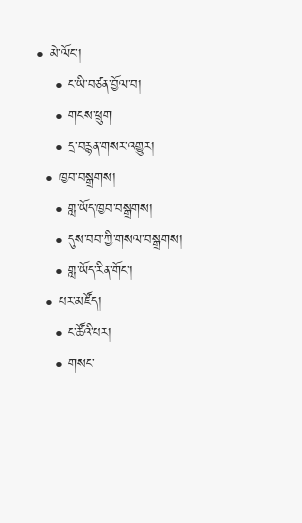• མེ་ལོང་།
    • ང་ཡི་བཙན་བྱོལ་བ།
    • གངས་ཕྲུག
    • དྲ་བརྙན་གསར་འགྱུར།
  • ཁྱབ་བསྒྲགས།
    • གླ་ཡོད་ཁྱབ་བསྒྲགས།
    • དུས་བབ་ཀྱི་གསལ་བསྒྲགས།
    • གླ་ཡོད་རིན་གོང་།
  • པར་མཛོད།
    • ང་ཚོའི་པར།
    • གསང་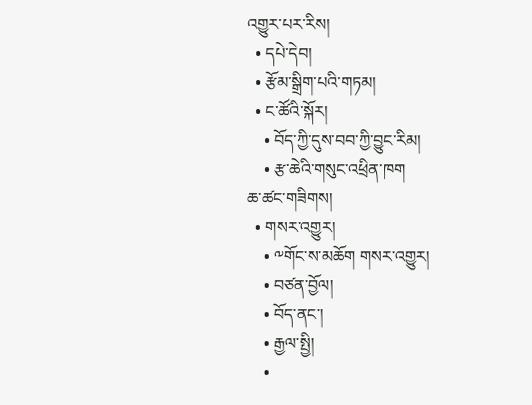འགྱུར་པར་རིས།
  • དཔེ་དེབ།
  • རྩོམ་སྒྲིག་པའི་གཏམ།
  • ང་ཚོའི་སྐོར།
    • བོད་ཀྱི་དུས་བབ་ཀྱི་བྱུང་རིམ།
    • རྩ་ཆེའི་གསུང་འཕྲིན་ཁག
ཆ་ཚང་གཟིགས།
  • གསར་འགྱུར།
    • ༸གོང་ས་མཆོག གསར་འགྱུར།
    • བཙན་བྱོལ།
    • བོད་ནང་།
    • རྒྱལ་སྤྱི།
    •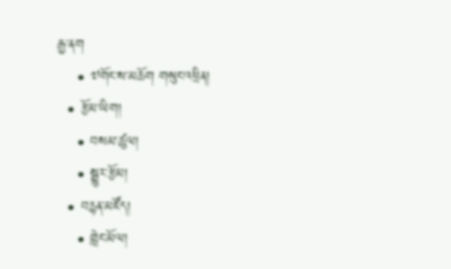རྒྱ་ནག
    • ༧གོང་ས་མཆོག གསུང་འཕྲིན།
  • རྩོམ་ཡིག།
    • བསམ་ཚུལ།
    • སྒྱུར་རྩོམ།
  • བརྙན་མཛོད།
    • གླེང་མོལ།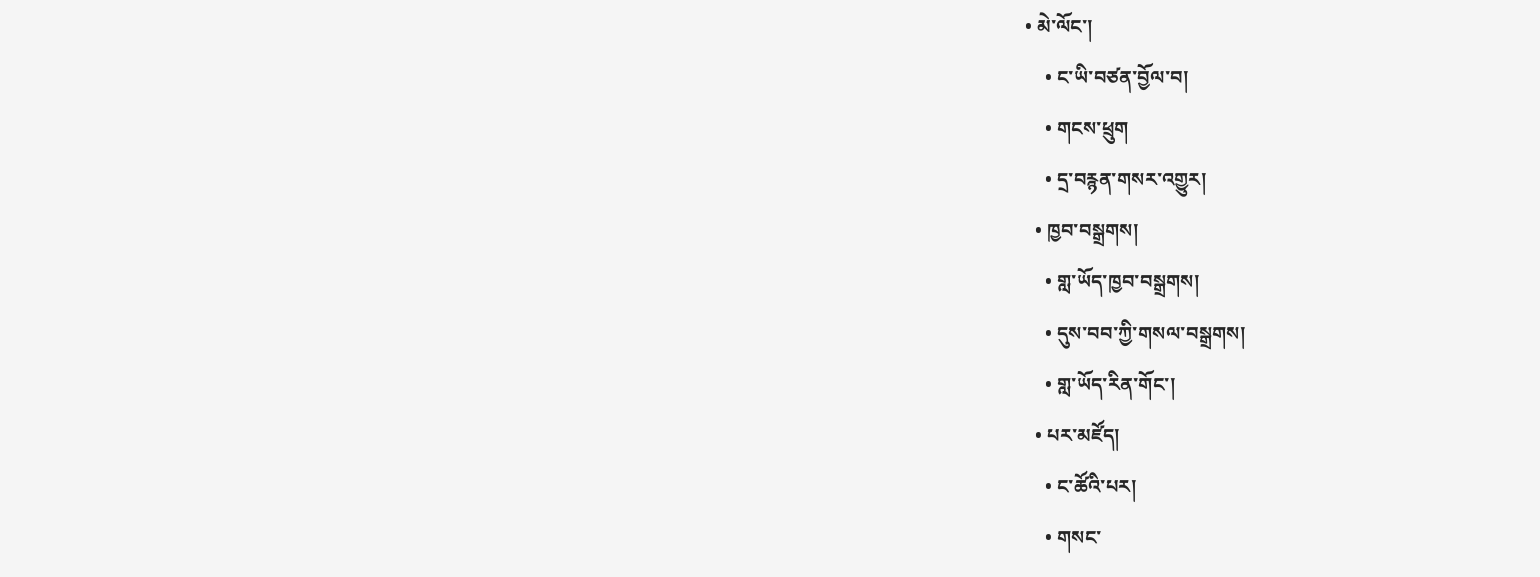• མེ་ལོང་།
    • ང་ཡི་བཙན་བྱོལ་བ།
    • གངས་ཕྲུག
    • དྲ་བརྙན་གསར་འགྱུར།
  • ཁྱབ་བསྒྲགས།
    • གླ་ཡོད་ཁྱབ་བསྒྲགས།
    • དུས་བབ་ཀྱི་གསལ་བསྒྲགས།
    • གླ་ཡོད་རིན་གོང་།
  • པར་མཛོད།
    • ང་ཚོའི་པར།
    • གསང་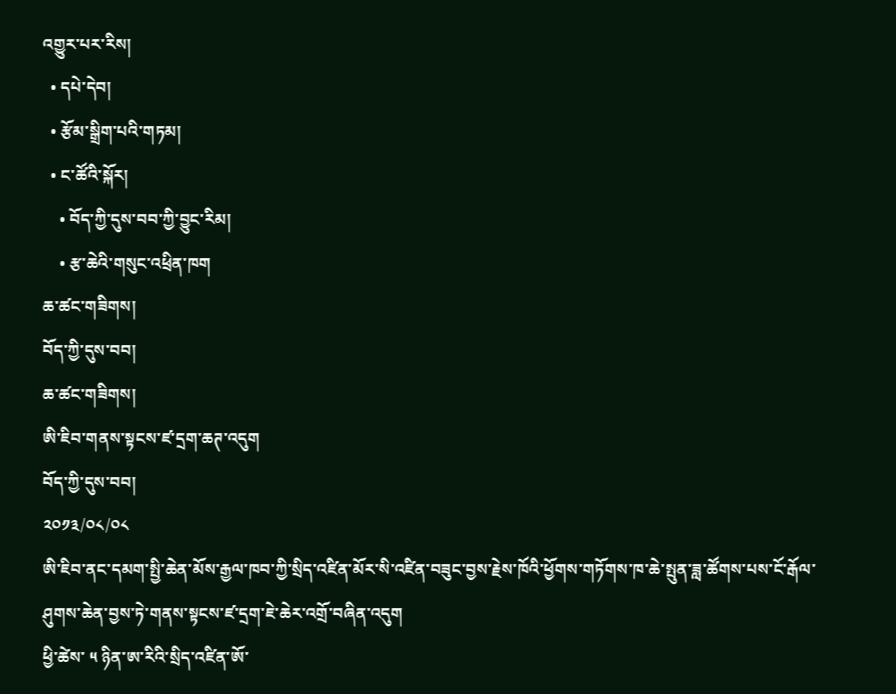འགྱུར་པར་རིས།
  • དཔེ་དེབ།
  • རྩོམ་སྒྲིག་པའི་གཏམ།
  • ང་ཚོའི་སྐོར།
    • བོད་ཀྱི་དུས་བབ་ཀྱི་བྱུང་རིམ།
    • རྩ་ཆེའི་གསུང་འཕྲིན་ཁག
ཆ་ཚང་གཟིགས།
བོད་ཀྱི་དུས་བབ།
ཆ་ཚང་གཟིགས།
ཨི་ཇིབ་གནས་སྟངས་ཛ་དྲག་ཆཊ་འདུག
བོད་ཀྱི་དུས་བབ།
༢༠༡༣/༠༨/༠༨
ཨི་ཇིབ་ནང་དམག་སྤྱི་ཆེན་མོས་རྒྱལ་ཁབ་ཀྱི་སྲིད་འཛིན་མོར་སི་འཛིན་བཟུང་བྱས་རྗེས་ཁོའི་ཕྱོགས་གཏོགས་ཁ་ཆེ་སྤུན་ཟླ་ཚོགས་པས་ངོ་རྒོལ་ཤུགས་ཆེན་བྱས་ཏེ་གནས་སྟངས་ཛ་དྲག་ཇེ་ཆེར་འགྲོ་བཞིན་འདུག
ཕྱི་ཚེས་ ༥ ཉིན་ཨ་རིའི་སྲིད་འཛིན་ཨོ་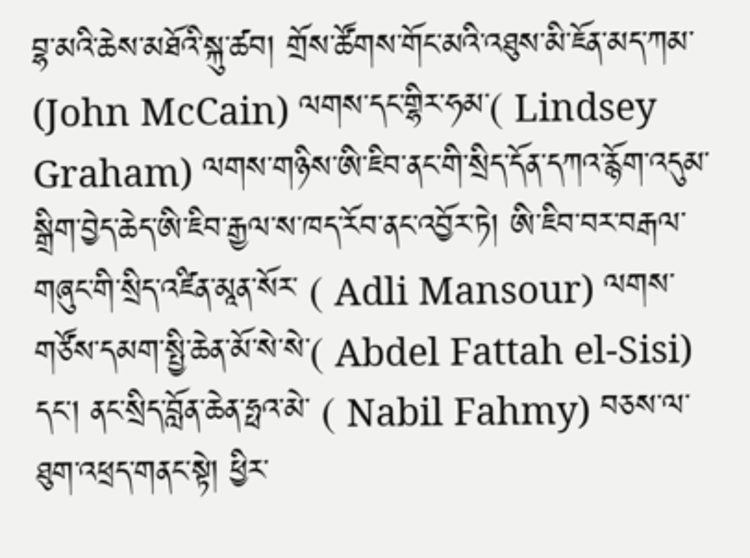བྷ་མའི་ཆེས་མཐོའི་སྐུ་ཚབ། གྲོས་ཚོགས་གོང་མའི་འཐུས་མི་ཇོན་མད་ཀམ་ (John McCain) ལགས་དང་གྷིར་ཧམ་( Lindsey Graham) ལགས་གཉིས་ཨི་ཇིབ་ནང་གི་སྲིད་དོན་དཀའ་རྙོག་འདུམ་སྒྲིག་བྱེད་ཆེད་ཨི་ཇིབ་རྒྱལ་ས་ཁད་རོབ་ནང་འབྱོར་ཏེ། ཨི་ཇིབ་བར་བརྒལ་གཞུང་གི་སྲིད་འཛིན་མཱན་སོར་ ( Adli Mansour) ལགས་གཙོས་དམག་སྤྱི་ཆེན་མོ་སེ་སེ་( Abdel Fattah el-Sisi) དང་། ནང་སྲིད་བློན་ཆེན་ཧྥའ་མེ་ ( Nabil Fahmy) བཅས་ལ་ཐུག་འཕྲད་གནང་སྟེ། ཕྱིར་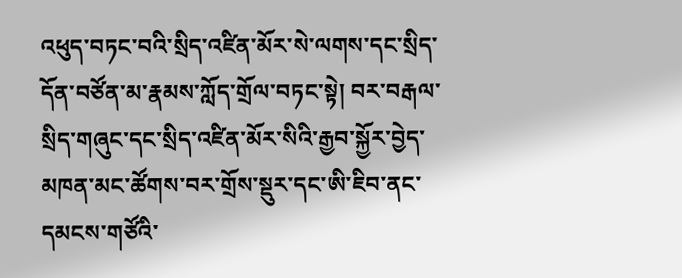འཕུད་བཏང་བའི་སྲིད་འཛིན་མོར་སེ་ལགས་དང་སྲིད་དོན་བཙོན་མ་རྣམས་ཀློད་གྲོལ་བཏང་སྟེ། བར་བརྒལ་སྲིད་གཞུང་དང་སྲིད་འཛིན་མོར་སིའི་རྒྱབ་སྐྱོར་བྱེད་མཁན་མང་ཚོགས་བར་གྲོས་སྡུར་དང་ཨི་ཇིབ་ནང་དམངས་གཙོའི་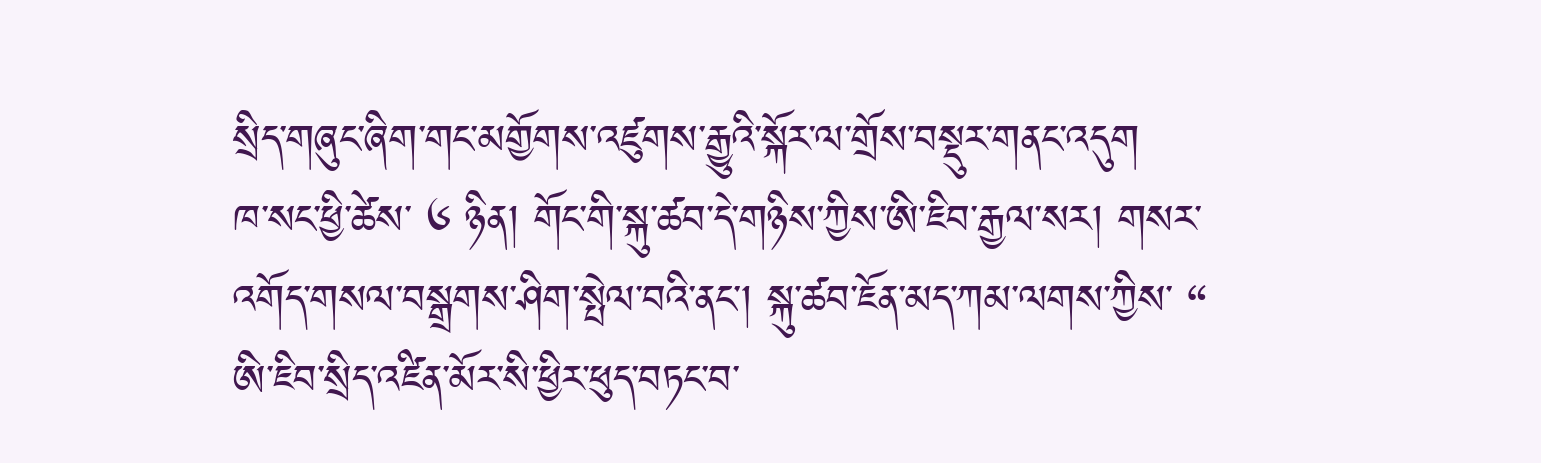སྲིད་གཞུང་ཞིག་གང་མགྱོགས་འཛུགས་རྒྱུའི་སྐོར་ལ་གྲོས་བསྡུར་གནང་འདུག
ཁ་སང་ཕྱི་ཚེས་ ༦ ཉིན། གོང་གི་སྐུ་ཚབ་དེ་གཉིས་ཀྱིས་ཨི་ཇིབ་རྒྱལ་སར། གསར་འགོད་གསལ་བསྒྲགས་ཤིག་སྤེལ་བའི་ནང་། སྐུ་ཚབ་ཇོན་མད་ཀམ་ལགས་ཀྱིས་ “ ཨི་ཇིབ་སྲིད་འཛིན་མོར་སི་ཕྱིར་ཕུད་བཏང་བ་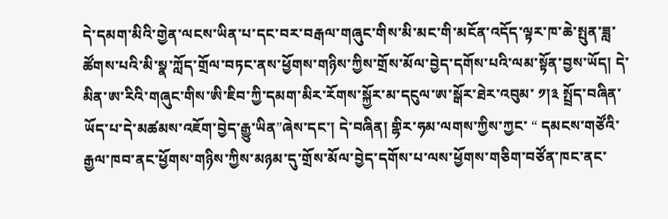དེ་དམག་མིའི་གྱེན་ལངས་ཡིན་པ་དང་བར་བརྒལ་གཞུང་གིས་མི་མང་གི་མངོན་འདོད་ལྟར་ཁ་ཆེ་སྤུན་ཟླ་ཚོགས་པའི་མི་སྣ་ཀློད་གྲོལ་བཏང་ནས་ཕྱོགས་གཉིས་ཀྱིས་གྲོས་མོལ་བྱེད་དགོས་པའི་ལམ་སྟོན་བྱས་ཡོད། དེ་མིན་ཨ་རིའི་གཞུང་གིས་ཨི་ཇིབ་ཀྱི་དམག་མིར་རོགས་སྐྱོར་མ་དངུལ་ཨ་སྒོར་ཐེར་འབུམ་ ༡།༣ སྤྲོད་བཞིན་ཡོད་པ་དེ་མཚམས་འཇོག་བྱེད་རྒྱུ་ཡིན”ཞེས་དང་། དེ་བཞིན། གྷིར་ཧམ་ལགས་ཀྱིས་ཀྱང་ “ དམངས་གཙོའི་རྒྱལ་ཁབ་ནང་ཕྱོགས་གཉིས་ཀྱིས་མཉམ་དུ་གྲོས་མོལ་བྱེད་དགོས་པ་ལས་ཕྱོགས་གཅིག་བཙོན་ཁང་ནང་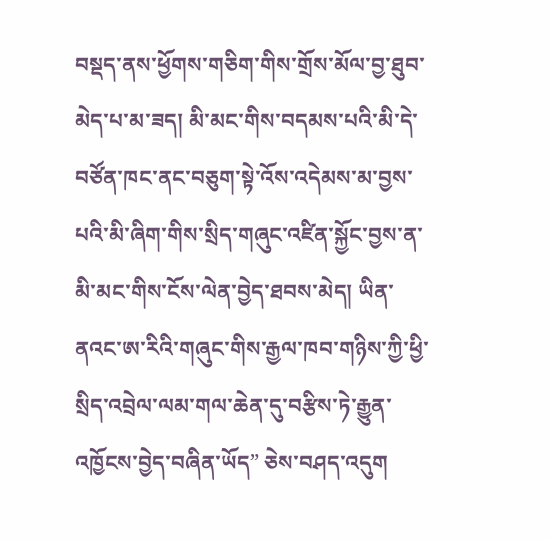བསྡད་ནས་ཕྱོགས་གཅིག་གིས་གྲོས་མོལ་བྱ་ཐུབ་མེད་པ་མ་ཟད། མི་མང་གིས་བདམས་པའི་མི་དེ་བཙོན་ཁང་ནང་བཅུག་སྟེ་འོས་འདེམས་མ་བྱས་པའི་མི་ཞིག་གིས་སྲིད་གཞུང་འཛིན་སྐྱོང་བྱས་ན་མི་མང་གིས་ངོས་ལེན་བྱེད་ཐབས་མེད། ཡིན་ནའང་ཨ་རིའི་གཞུང་གིས་རྒྱལ་ཁབ་གཉིས་ཀྱི་ཕྱི་སྲིད་འབྲེལ་ལམ་གལ་ཆེན་དུ་བརྩིས་ཏེ་རྒྱུན་འཁྱོངས་བྱེད་བཞིན་ཡོད” ཅེས་བཤད་འདུག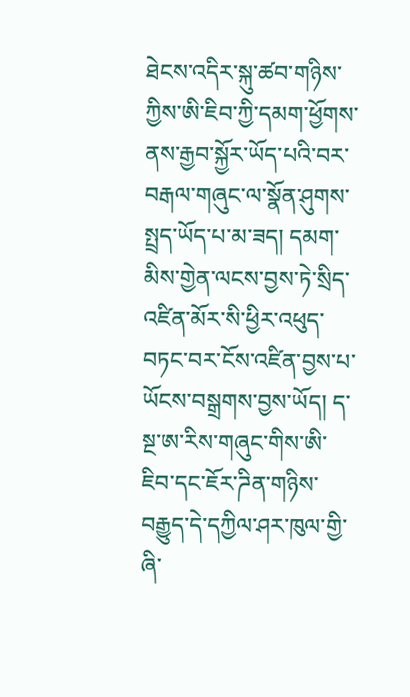ཐེངས་འདིར་སྐུ་ཚབ་གཉིས་ཀྱིས་ཨི་ཇིབ་ཀྱི་དམག་ཕྱོགས་ནས་རྒྱབ་སྐྱོར་ཡོད་པའི་བར་བརྒལ་གཞུང་ལ་སྣོན་ཤུགས་སྤྲད་ཡོད་པ་མ་ཟད། དམག་མིས་གྱེན་ལངས་བྱས་ཏེ་སྲིད་འཛིན་མོར་སི་ཕྱིར་འཕུད་བཏང་བར་ངོས་འཛིན་བྱས་པ་ཡོངས་བསྒྲགས་བྱས་ཡོད། ད་སྔ་ཨ་རིས་གཞུང་གིས་ཨི་ཇིབ་དང་ཇོར་ཌིན་གཉིས་བརྒྱུད་དེ་དཀྱིལ་ཤར་ཁུལ་གྱི་ཞི་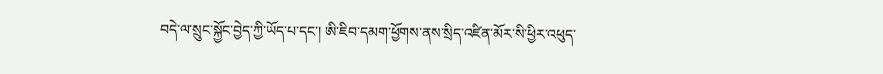བདེ་ལ་སྲུང་སྐྱོང་བྱེད་ཀྱི་ཡོད་པ་དང་། ཨི་ཇིབ་དམག་ཕྱོགས་ནས་སྲིད་འཛིན་མོར་སི་ཕྱིར་འཕུད་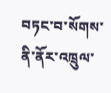བཏང་བ་སོགས་ནི་ནོར་འཁྲུལ་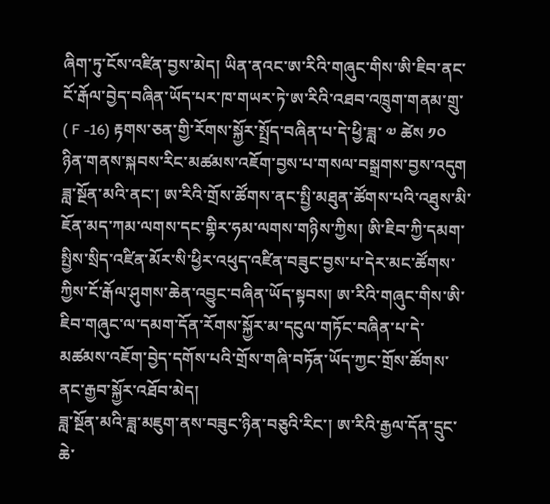ཞིག་ཏུ་ངོས་འཛིན་བྱས་མེད། ཡིན་ནའང་ཨ་རིའི་གཞུང་གིས་ཨི་ཇིབ་ནང་ངོ་རྒོལ་བྱེད་བཞིན་ཡོད་པར་ཁ་གཡར་ཏེ་ཨ་རིའི་འཐབ་འཁྲུག་གནམ་གྲུ་ ( F -16) རྟགས་ཅན་གྱི་རོགས་སྐྱོར་སྤྲོད་བཞིན་པ་དེ་ཕྱི་ཟླ་ ༧ ཚེས ༡༠ ཉིན་གནས་སྐབས་རིང་མཚམས་འཇོག་བྱས་པ་གསལ་བསྒྲགས་བྱས་འདུག
ཟླ་སྔོན་མའི་ནང་། ཨ་རིའི་གྲོས་ཚོགས་ནང་སྤྱི་མཐུན་ཚོགས་པའི་འཐུས་མི་ཇོན་མད་ཀམ་ལགས་དང་གྷིར་ཧམ་ལགས་གཉིས་ཀྱིས། ཨི་ཇིབ་ཀྱི་དམག་སྤྱིས་སྲིད་འཛིན་མོར་སི་ཕྱིར་འཕུད་འཛིན་བཟུང་བྱས་པ་དེར་མང་ཚོགས་ཀྱིས་ངོ་རྒོལ་ཤུགས་ཆེན་འབྱུང་བཞིན་ཡོད་སྟབས། ཨ་རིའི་གཞུང་གིས་ཨི་ཇིབ་གཞུང་ལ་དམག་དོན་རོགས་སྐྱོར་མ་དངུལ་གཏོང་བཞིན་པ་དེ་མཚམས་འཇོག་བྱེད་དགོས་པའི་གྲོས་གཞི་བཏོན་ཡོད་ཀྱང་གྲོས་ཚོགས་ནང་རྒྱབ་སྐྱོར་འཐོབ་མེད།
ཟླ་སྔོན་མའི་ཟླ་མཇུག་ནས་བཟུང་ཉིན་བཅུའི་རིང་། ཨ་རིའི་རྒྱལ་དོན་དྲུང་ཆེ་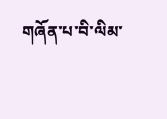གཞོན་པ་བི་ལིམ་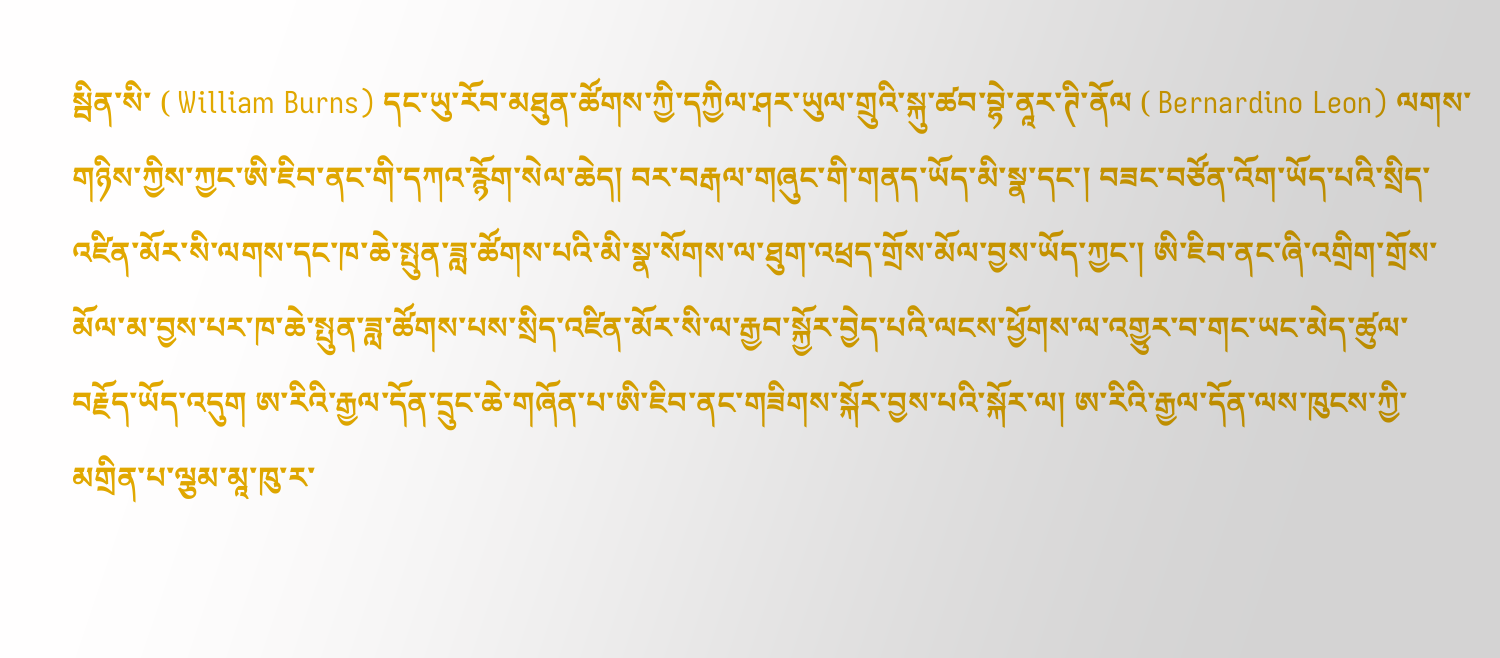སྦིན་སི་ ( William Burns) དང་ཡུ་རོབ་མཐུན་ཚོགས་ཀྱི་དཀྱིལ་ཤར་ཡུལ་གྲུའི་སྐུ་ཚབ་བྷེ་ནཱར་ཊི་ནོལ ( Bernardino Leon) ལགས་གཉིས་ཀྱིས་ཀྱང་ཨི་ཇིབ་ནང་གི་དཀའ་རྙོག་སེལ་ཆེད། བར་བརྒལ་གཞུང་གི་གནད་ཡོད་མི་སྣ་དང་། བཟང་བཙོན་འོག་ཡོད་པའི་སྲིད་འཛིན་མོར་སི་ལགས་དང་ཁ་ཆེ་སྤུན་ཟླ་ཚོགས་པའི་མི་སྣ་སོགས་ལ་ཐུག་འཕྲད་གྲོས་མོལ་བྱས་ཡོད་ཀྱང་། ཨི་ཇིབ་ནང་ཞི་འགྲིག་གྲོས་མོལ་མ་བྱས་པར་ཁ་ཆེ་སྤུན་ཟླ་ཚོགས་པས་སྲིད་འཛིན་མོར་སི་ལ་རྒྱབ་སྐྱོར་བྱེད་པའི་ལངས་ཕྱོགས་ལ་འགྱུར་བ་གང་ཡང་མེད་ཚུལ་བརྗོད་ཡོད་འདུག ཨ་རིའི་རྒྱལ་དོན་དྲུང་ཆེ་གཞོན་པ་ཨི་ཇིབ་ནང་གཟིགས་སྐོར་བྱས་པའི་སྐོར་ལ། ཨ་རིའི་རྒྱལ་དོན་ལས་ཁུངས་ཀྱི་མགྲིན་པ་ལྕམ་མཱ་ཁུ་ར་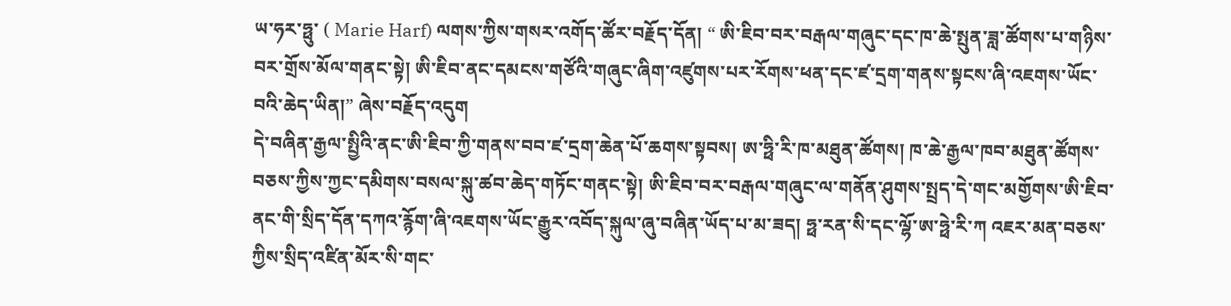ཡ་ཧར་ཧྥུ་ ( Marie Harf) ལགས་ཀྱིས་གསར་འགོད་ཚོར་བརྗོད་དོན། “ ཨི་ཇིབ་བར་བརྒལ་གཞུང་དང་ཁ་ཆེ་སྤུན་ཟླ་ཚོགས་པ་གཉིས་བར་གྲོས་མོལ་གནང་སྟེ། ཨི་ཇིབ་ནང་དམངས་གཙོའི་གཞུང་ཞིག་འཛུགས་པར་རོགས་ཕན་དང་ཛ་དྲག་གནས་སྟངས་ཞི་འཇགས་ཡོང་བའི་ཆེད་ཡིན།” ཞེས་བརྗོད་འདུག
དེ་བཞིན་རྒྱལ་སྤྱིའི་ནང་ཨི་ཇིབ་ཀྱི་གནས་བབ་ཛ་དྲག་ཆེན་པོ་ཆགས་སྟབས། ཨ་ཧྥི་རི་ཁ་མཐུན་ཚོགས། ཁ་ཆེ་རྒྱལ་ཁབ་མཐུན་ཚོགས་བཅས་ཀྱིས་ཀྱང་དམིགས་བསལ་སྐུ་ཚབ་ཆེད་གཏོང་གནང་སྟེ། ཨི་ཇིབ་བར་བརྒལ་གཞུང་ལ་གནོན་ཤུགས་སྤྲད་དེ་གང་མགྱོགས་ཨི་ཇིབ་ནང་གི་སྲིད་དོན་དཀའ་རྙོག་ཞི་འཇགས་ཡོང་རྒྱུར་འབོད་སྐུལ་ཞུ་བཞིན་ཡོད་པ་མ་ཟད། ཧྥ་རན་སི་དང་ལྷོ་ཨ་ཧྥེ་རི་ཀ འཇར་མན་བཅས་ཀྱིས་སྲིད་འཛིན་མོར་སི་གང་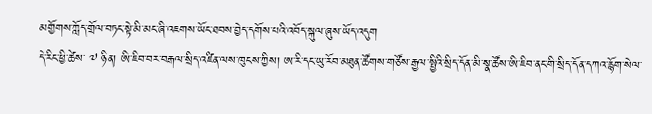མགྱོགས་ཀློད་གྲོལ་བཏང་སྟེ་མི་མང་ཞི་འཇགས་ཡོང་ཐབས་བྱེད་དགོས་པའི་འབོད་སྐུལ་ཞུས་ཡོད་འདུག
དེ་རིང་ཕྱི་ཚེས་ ༧ ཉིན། ཨི་ཇིབ་བར་བརྒལ་སྲིད་འཛིན་ལས་ཁུངས་ཀྱིས། ཨ་རི་དང་ཡུ་རོབ་མཐུན་ཚོགས་གཙོས་རྒྱལ་སྤྱིའི་སྲིད་དོན་མི་སྣ་ཚོས་ཨི་ཇིབ་ནང་གི་སྲིད་དོན་དཀའ་རྙོག་སེལ་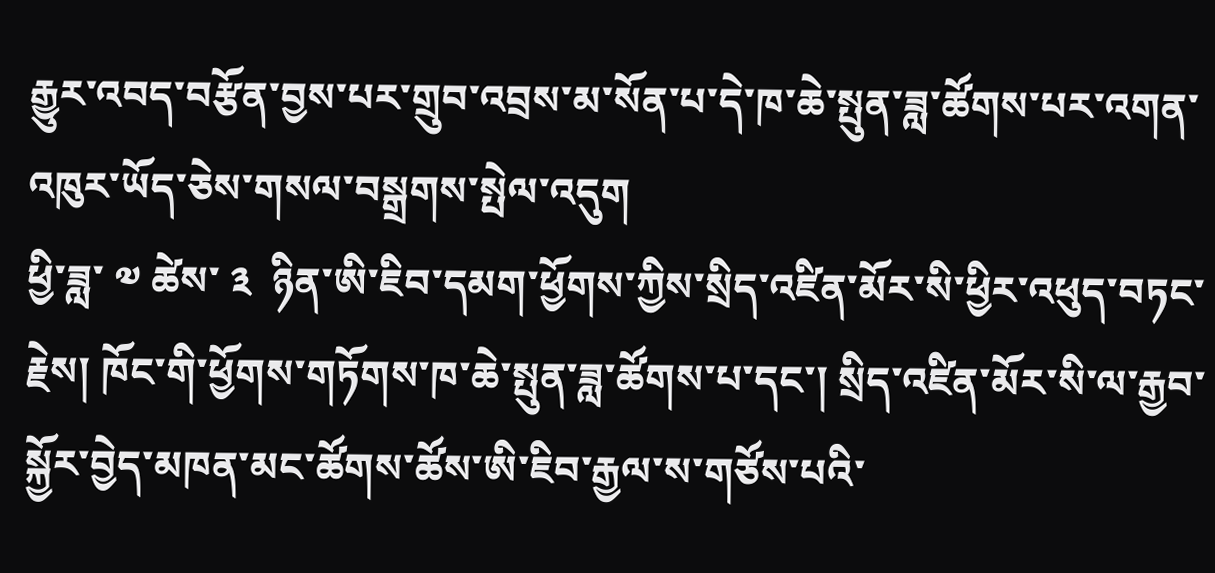རྒྱུར་འབད་བརྩོན་བྱས་པར་གྲུབ་འབྲས་མ་སོན་པ་དེ་ཁ་ཆེ་སྤུན་ཟླ་ཚོགས་པར་འགན་འཁུར་ཡོད་ཅེས་གསལ་བསྒྲགས་སྤེལ་འདུག
ཕྱི་ཟླ་ ༧ ཚེས་ ༣  ཉིན་ཨི་ཇིབ་དམག་ཕྱོགས་ཀྱིས་སྲིད་འཛིན་མོར་སི་ཕྱིར་འཕུད་བཏང་རྗེས། ཁོང་གི་ཕྱོགས་གཏོགས་ཁ་ཆེ་སྤུན་ཟླ་ཚོགས་པ་དང་། སྲིད་འཛིན་མོར་སི་ལ་རྒྱབ་སྐྱོར་བྱེད་མཁན་མང་ཚོགས་ཚོས་ཨི་ཇིབ་རྒྱལ་ས་གཙོས་པའི་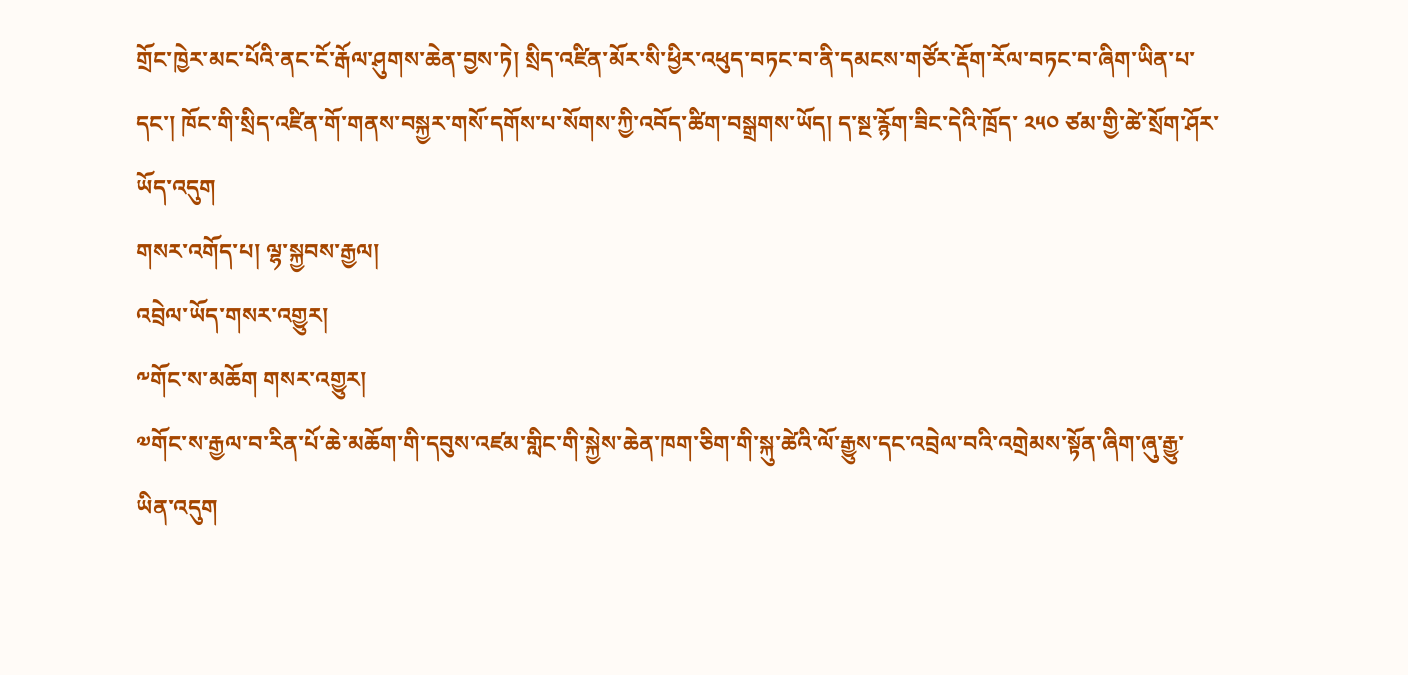གྲོང་ཁྱེར་མང་པོའི་ནང་ངོ་རྒོལ་ཤུགས་ཆེན་བྱས་ཏེ། སྲིད་འཛིན་མོར་སི་ཕྱིར་འཕུད་བཏང་བ་ནི་དམངས་གཙོར་རྡོག་རོལ་བཏང་བ་ཞིག་ཡིན་པ་དང་། ཁོང་གི་སྲིད་འཛིན་གོ་གནས་བསྐྱར་གསོ་དགོས་པ་སོགས་ཀྱི་འབོད་ཚིག་བསྒྲགས་ཡོད། ད་སྔ་རྙོག་ཟིང་དེའི་ཁྲོད་ ༢༥༠ ཙམ་གྱི་ཚེ་སྲོག་ཤོར་ཡོད་འདུག
གསར་འགོད་པ། ལྷ་སྐྱབས་རྒྱལ།
འབྲེལ་ཡོད་གསར་འགྱུར།
༸གོང་ས་མཆོག གསར་འགྱུར།
༧གོང་ས་རྒྱལ་བ་རིན་པོ་ཆེ་མཆོག་གི་དབུས་འཛམ་གླིང་གི་སྐྱེས་ཆེན་ཁག་ཅིག་གི་སྐུ་ཚེའི་ལོ་རྒྱུས་དང་འབྲེལ་བའི་འགྲེམས་སྟོན་ཞིག་ཞུ་རྒྱུ་ཡིན་འདུག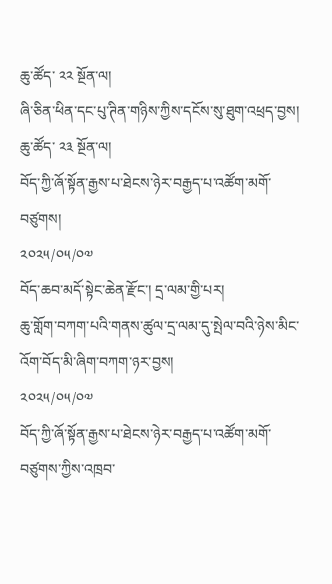ཆུ་ཚོད་ ༢༢ སྔོན་ལ།
ཞི་ཅིན་ཕིན་དང་པུ་ཊིན་གཉིས་ཀྱིས་དངོས་སུ་ཐུག་འཕྲད་བྱས།
ཆུ་ཚོད་ ༢༣ སྔོན་ལ།
བོད་ཀྱི་ཞོ་སྟོན་རྒྱས་པ་ཐེངས་ཉེར་བརྒྱད་པ་འཚོག་མགོ་བཙུགས།
༢༠༢༥/༠༥/༠༧
བོད་ཆབ་མདོ་སྟེང་ཆེན་རྫོང་། དྲ་ལམ་གྱི་པར།
ཆུ་གློག་བཀག་པའི་གནས་ཚུལ་དྲ་ལམ་དུ་སྤེལ་བའི་ཉེས་མིང་འོག་བོད་མི་ཞིག་བཀག་ཉར་བྱས།
༢༠༢༥/༠༥/༠༧
བོད་ཀྱི་ཞོ་སྟོན་རྒྱས་པ་ཐེངས་ཉེར་བརྒྱད་པ་འཚོག་མགོ་བཙུགས་ཀྱིས་འཁྲབ་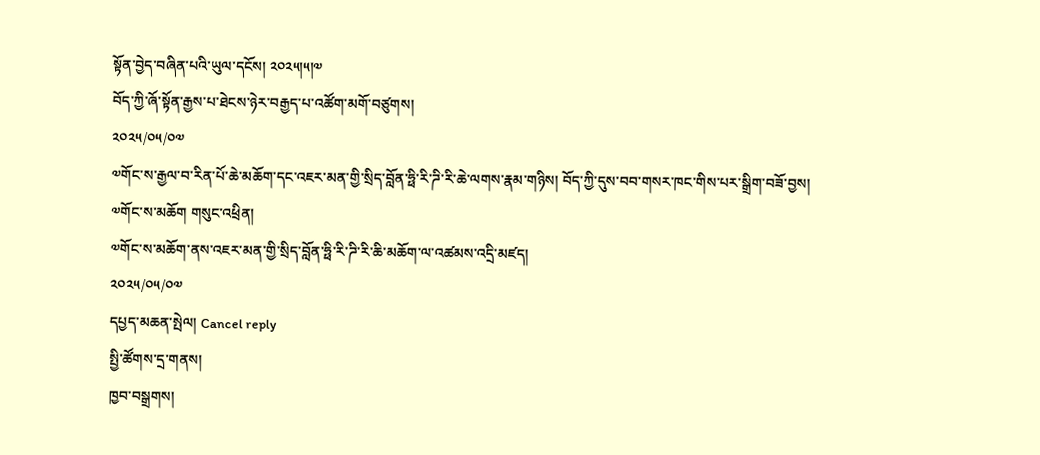སྟོན་བྱེད་བཞིན་པའི་ཡུལ་དངོས། ༢༠༢༥།༥།༧
བོད་ཀྱི་ཞོ་སྟོན་རྒྱས་པ་ཐེངས་ཉེར་བརྒྱད་པ་འཚོག་མགོ་བཙུགས།
༢༠༢༥/༠༥/༠༧
༧གོང་ས་རྒྱལ་བ་རིན་པོ་ཆེ་མཆོག་དང་འཇར་མན་གྱི་སྲིད་བློན་ཧྥི་རི་ཌི་རི་ཆེ་ལགས་རྣམ་གཉིས། བོད་ཀྱི་དུས་བབ་གསར་ཁང་གིས་པར་སྒྲིག་བཟོ་བྱས།
༧གོང་ས་མཆོག གསུང་འཕྲིན།
༧གོང་ས་མཆོག་ནས་འཇར་མན་གྱི་སྲིད་བློན་ཧྥི་རི་ཌི་རི་ཆི་མཆོག་ལ་འཚམས་འདྲི་མཛད།
༢༠༢༥/༠༥/༠༧
དཔྱད་མཆན་སྤེལ། Cancel reply
སྤྱི་ཚོགས་དྲ་གནས།
ཁྱབ་བསྒྲགས།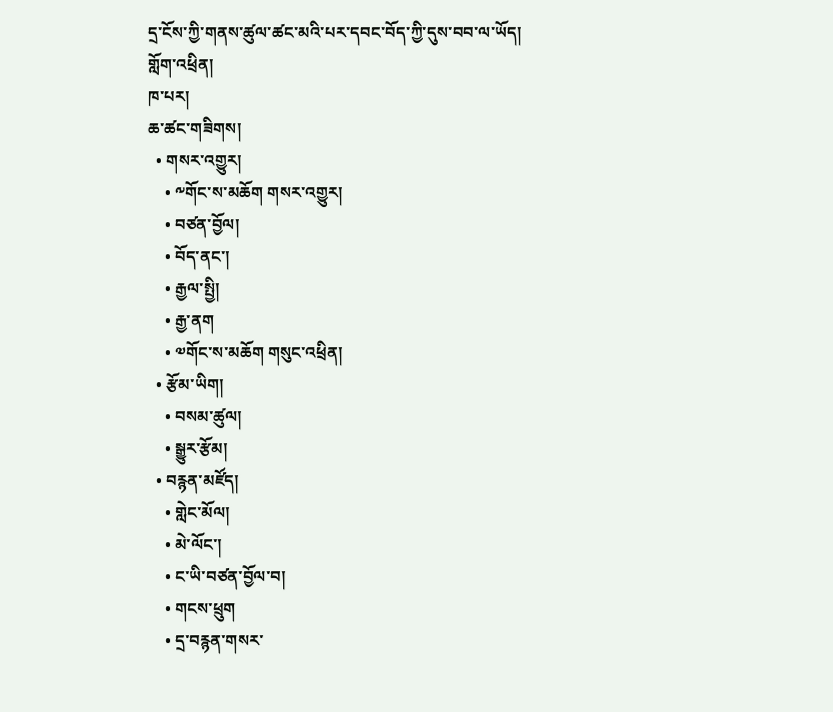དྲ་ངོས་ཀྱི་གནས་ཚུལ་ཚང་མའི་པར་དབང་བོད་ཀྱི་དུས་བབ་ལ་ཡོད།
གློག་འཕྲིན།
ཁ་པར།
ཆ་ཚང་གཟིགས།
  • གསར་འགྱུར།
    • ༸གོང་ས་མཆོག གསར་འགྱུར།
    • བཙན་བྱོལ།
    • བོད་ནང་།
    • རྒྱལ་སྤྱི།
    • རྒྱ་ནག
    • ༧གོང་ས་མཆོག གསུང་འཕྲིན།
  • རྩོམ་ཡིག།
    • བསམ་ཚུལ།
    • སྒྱུར་རྩོམ།
  • བརྙན་མཛོད།
    • གླེང་མོལ།
    • མེ་ལོང་།
    • ང་ཡི་བཙན་བྱོལ་བ།
    • གངས་ཕྲུག
    • དྲ་བརྙན་གསར་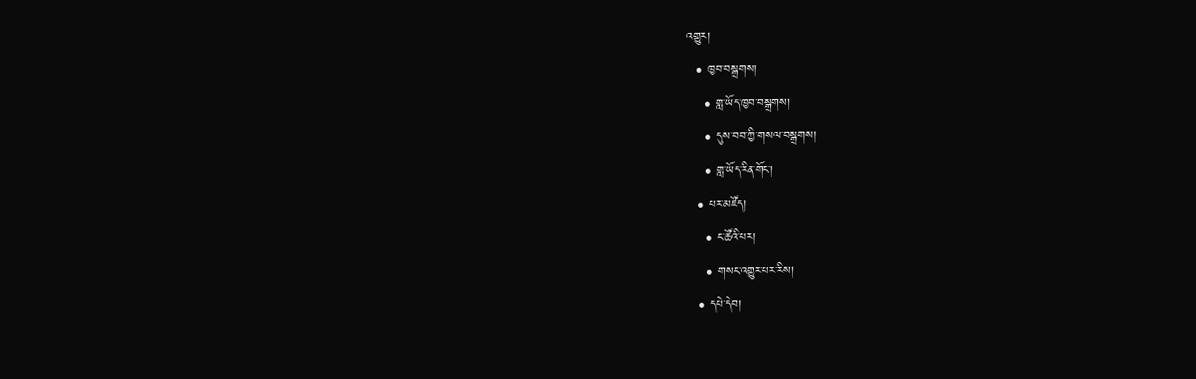འགྱུར།
  • ཁྱབ་བསྒྲགས།
    • གླ་ཡོད་ཁྱབ་བསྒྲགས།
    • དུས་བབ་ཀྱི་གསལ་བསྒྲགས།
    • གླ་ཡོད་རིན་གོང་།
  • པར་མཛོད།
    • ང་ཚོའི་པར།
    • གསང་འགྱུར་པར་རིས།
  • དཔེ་དེབ།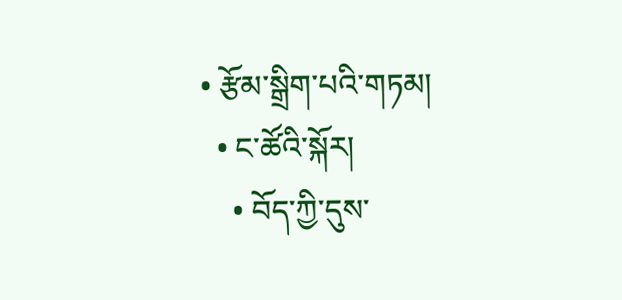• རྩོམ་སྒྲིག་པའི་གཏམ།
  • ང་ཚོའི་སྐོར།
    • བོད་ཀྱི་དུས་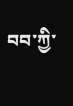བབ་ཀྱི་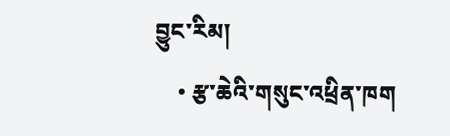བྱུང་རིམ།
    • རྩ་ཆེའི་གསུང་འཕྲིན་ཁག